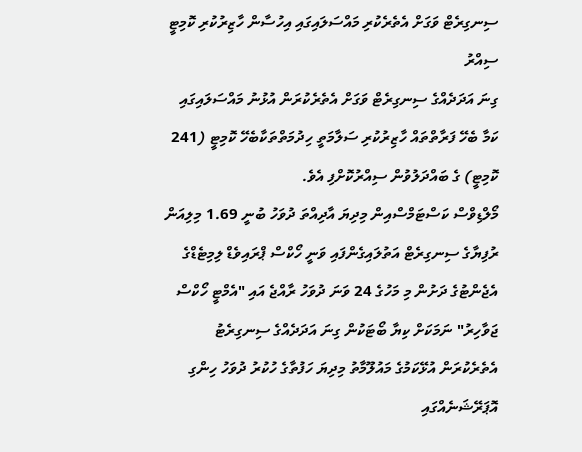ސިނގިރެޓް ވަގަށް އެތެރެކުރި މައްސަލައިގައި އިހުސާން ހާޒިރުކުރި ކޮމިޓީ ސިއްރު
ގިނަ އަދަދެއްގެ ސިނގިރެޓް ވަގަށް އެތެރެކުރަން އުޅުނު މައްސަލައިގައި ކަމާ ބެހޭ ފަރާތްތައް ހާޒިރުކުރި ސަލާމަތީ ހިދުމަތްތަކާބެހޭ ކޮމިޓީ (241 ކޮމިޓީ) ގެ ބައްދަލުވުން ސިއްރުކޮށްފި އެވެ.
މޯލްޑިވްސް ކަސްޓަމްސްއިން މިދިޔަ އާދިއްތަ ދުވަހު ބުނީ 1.69 މިލިއަން ރުފިޔާގެ ސިނގިރެޓް އަތުލައިގެންފައި ވަނީ ހޯކްސް ޕްރައިވެޑް ލިމިޓެޑްގެ އެޖެންޓުގެ ދަށުން މި މަހުގެ 24 ވަނަ ދުވަހު ރާއްޖެ އައި "އެމްޓީ ހޯކްސް ޖަވާހިރު" ނަމަކަށް ކިޔާ ބޯޓަކުން ގިނަ އަދަދެއްގެ ސިނގިރެޓު އެތެރެކުރަން އުޅޭކަމުގެ މައުލޫމާތު މިދިޔަ ހަފުތާގެ ހުކުރު ދުވަހު ހިންގި އޮޕަރޭޝަނެއްގައި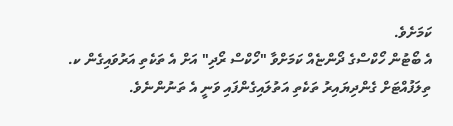ކަމަށެވެ.
އެ ބޯޓުން ހޯކްސްގެ ދޯންޏެއް ކަމަށްވާ "ހޯކްސް ރޯދި" އަށް އެ ތަކެތި އަރުވައިގެން ކ. ތިލަފުއްޓަށް ގެންދިޔައިރު ތަކެތި އަތުލައިގެންފައި ވަނީ އެ ތަނުންނެވެ.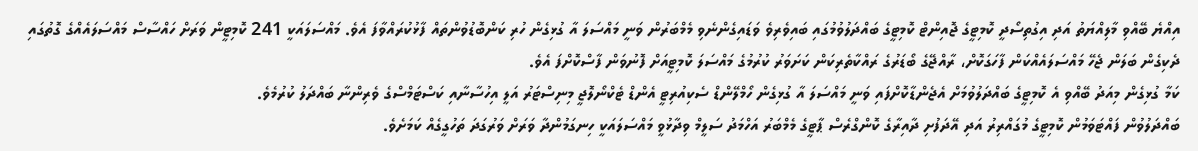އިއްޔެ ބޭއްވި މާލިއްޔަތު އަދި އިގުތިސޯދީ ކޮމިޓީގެ ޖޮއިންޓް ކޮމިޓީގެ ބައްދަލުވުމުގައި ބައިވެރިވެ ވަޑައިގެންނެވި މެމްބަރުން ވަނީ މައްސަލަ އާ ގުޅިގެން ހުރި ކަންބޮޑުވުންތައް ފާޅުކުރައްވާފަ އެވެ. މައްސަލައަކީ 241 ކޮމިޓީން ވަރަށް ހައްސާސް މައްސަލައެއްގެ ގޮތުގައި ދެކިގެން ބަލަން ޖެހޭ މައްސަލައެއްކަން ފާހަގަކޮށް، ރާއްޖޭގެ ބޯޑަރުގެ ރައްކާތެރިކަން ކަށަވަރު ކުރުމުގެ މައްސަލަ ކޮމިޓީއަށް ފޮނުވަން ފާސްކޮށްފަ އެވެ.
ކަމާ ގުޅިގެން މިއަދު ބޭއްވި އެ ކޮމިޓީގެ ބައްދަލުވުމަށް އެޖެންޑާކޮށްފައި ވަނީ މައްސަލަ އާ ގުޅިގެން ހޯމްލޭންޑް ސެކިއުރިޓީ އެންޑް ޓެކްނޯލޮޖީ މިނިސްޓަރު އަލީ އިހުސާނާއި ކަސްޓަމްސްގެ ވެރިންނާ ބައްދަލު ކުރުމެވެ.
ބައްދަލުވުން ފައްޓަވަމުން ކޮމިޓީގެ މުގައްރިރު އަދި އޭދަފުށި ދާއިރާގެ ކޮންގްރެސް ޕާޓީގެ މެމްބަރު އަހްމަދު ސަލީމް ވިދާޅުވީ މައްސަލައަކީ ހިނގަމުންދާ ވަރަށް ވަރުގަދަ ތަހުގީގެއް ކަމަށެވެ.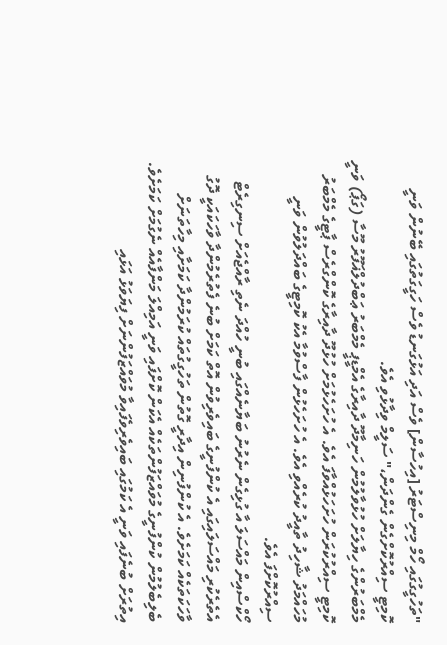"ތަހުގީގުގައި ހޯމް މިނިސްޓަރު [އިހުސާން] ވެސް އަދި އަޅުގަނޑު ވެސް ހަގީގަތުގައި ބޭނުން ވަނީ ކޮމިޓީ ސިއްރުކޮށްގެން ގެންދަން،" ސަލީމް ވިދާޅުވި އެވެ.
މެމްބަރުންގެ ހިޔާލަށް ހުޅުވާލުމުން ހަނިމާދޫ ދާއިރާގެ އެމްޑީޕީ މެމްބަރު ޢަބްދުލްޣަފޫރު މޫސާ (ގަޕޯ) ވަނީ ކޮމިޓީ ސިއްރުކުރަން ހުށަހަޅުއްވާފަ އެވެ. އެ ހުށަހެޅުމަށް ހުޅުދޫ ދާއިރާގެ ކޮންގްރެސް ޕާޓީގެ މެމްބަރު މުހައްމަދު ޝާހިދު ތާއީދު ކުރެއްވި އެވެ. އެ ހުށަހެޅުން ފާސްވުމާ އެކު ކޮމިޓީގެ ބައްދަލުވުން ވަނީ ސިއްރުކޮށްފަ އެވެ.
ހޯކްސްއިން މައްސަލަ އާ ގުޅިގެން ނެރުނު ބަޔާނެއްގައި ބުނީ ހުއްދަ ނެތި ރާއްޖެއަށް ސިނގިރެޓް އެތެރެކުރި މައްސަލައިގައި އެ ކުންފުނީގެ ބައިވެރިވުން އޮތް ކަމަށް ބުނެ ފެތުރެމުންދާ ވާހަކައަކީ ދޮގު ވާހަކަތަކެއް ކަމަށެވެ. އެ ކުންފުނިން އިދާރީ ގޮތުން ތަހުގީގުތައް ކުރަމުންދާ ކަމަށާއި މިހާތަނަށް ބެލިބެލުމުން ކުންފުނީގެ މުވައްޒަފުންތަކެއް އެކަން ކޮށްފައި ވަނީ އަމިއްލަ މަންފާއެއް ނެގުމަށް ކަމަށެވެ.
އިތުރަށް ބުނެފައި ވަނީ އެ ކަމުގައި ބައިވެރިވެފައިވާ މުވައްޒަފުންނަށް ފިޔަވަޅު އަޅައި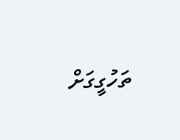ތަހުގީގަށް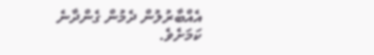އެއްބާރުލުން ދެމުން ގެންދާނެ ކަމަށެވެ.